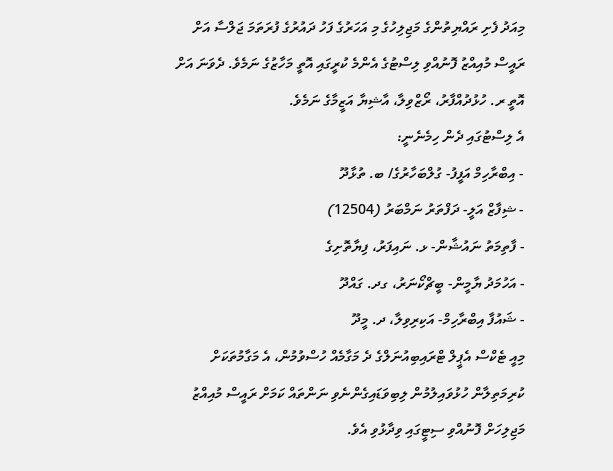މިއަދު ފެށި ރައްޔިތުންގެ މަޖިލިހުގެ މި އަހަރުގެ ފަހު ދައުރުގެ ފުރަތަމަ ޖަލްސާ އަށް ރައީސް މުއިއްޒު ފޮނުއްވި ލިސްޓުގެ އެންމެ ކުރީގައި އޮތީ މަހާޒުގެ ނަމެވެ. ދެވަނަ އަށް އޮތީ ރ. ހުޅުދުއްފާރު، ރޯޒްވިލާ، އާޝިޔާ އަޒީމާގެ ނަމެވެ.
އެ ލިސްޓުގައި ދެން ހިމެނެނީ:
- އިބްރާހިމް އަފީފު- ގުލްބަހާރުގެ/ ބ. ތުޅާދޫ
- ޝިފާޒް އަލީ- ދަފްތަރު ނަމްބަރު (12504)
- ފާތިމަތު ނައުޝާން- ޅ. ނައިފަރު، ފިޔާތޮށިގެ
- އަހުމަދު ޔާމީން- ބީޗްކޯނަރު، ގދ. ގައްދޫ
- ޝައުފާ އިބްރާހިމް- އަކިރިވިލާ، ދ. މީދޫ
މިއީ ޓެކްސް އެޕީލް ޓްރައިބިއުނަލްގެ ދެ މަގާމެއް ހުސްވުމުން، އެ މަގާމުތަކަށް ކުރިމަތިލާން ހުޅުވައިލުމުން ލިބިވަޑައިގެންނެވި ނަންތައް ކަމަށް ރައީސް މުއިއްޒު މަޖިލިހަށް ފޮނުއްވި ސިޓީގައި ވިދާޅުވި އެވެ.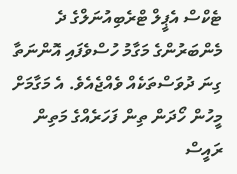ޓެކްސް އެޕީލް ޓްރެބިއުނަލްގެ ދެ މެންބަރުންގެ މަގާމު ހުސްވެފައި އޮންނަތާ ގިނަ ދުވަސްތަކެއް ވެއްޖެއެވެ. އެ މަގާމަށް މީހުން ހޯދަން ތިން ފަހަރެއްގެ މަތިން ރައީސް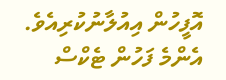އޮފީހުން އިއުލާނުކުރިއެވެ.
އެންމެ ފަހުން ޓެކްސް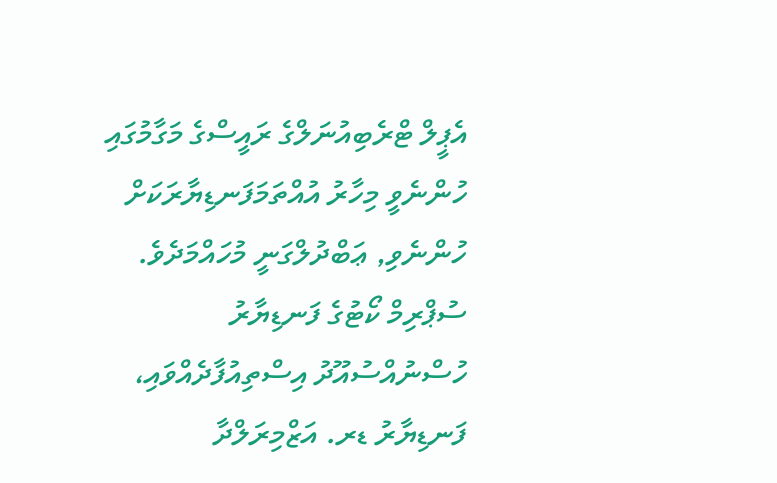އެޕީލް ޓްރެބިއުނަލްގެ ރައީސްގެ މަގާމުގައި ހުންނެވީ މިހާރު އުއްތަމަފަނޑިޔާރަކަށް ހުންނެވި, ޢަބްދުލްގަނީ މުހައްމަދެވެ.
ސުޕްރިމް ކޯޓުގެ ފަނޑިޔާރު ހުސްނުއްސުއޫދު އިސްތިއުފާދެއްވައި، ފަނޑިޔާރު ޑރ. އަޒްމިރަލްދާ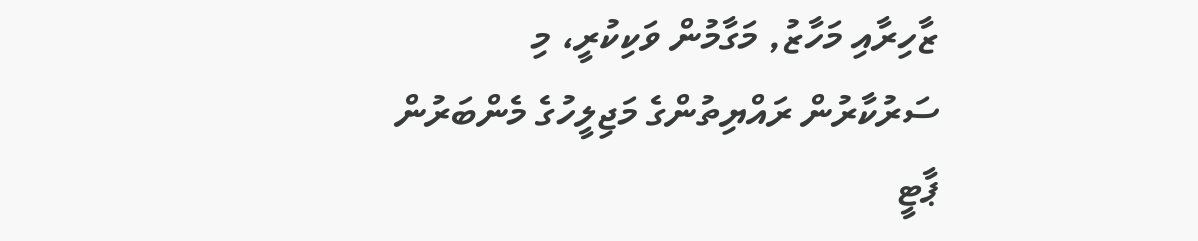ޒާހިރާއި މަހާޒު, މަގާމުން ވަކިކުރީ، މި ސަރުކާރުން ރައްޔިތުންގެ މަޖިލީހުގެ މެންބަރުން ޕާޓީ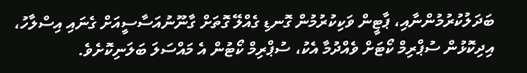ބަދަލުކުރުމުންނާއި، ޕާޓީން ވަކިކުރުމުން ގޮނޑި ގެއްލޭ ގޮތަށް ގާނޫނުއަސާސީއަށް ގެނައި އިސްލާހު، އިދިކޮޅުން ސުޕްރިމް ކޯޓަށް ވެއްދުމާ އެކު، ސުޕްރިމް ކޯޓުން އެ މައްސަލަ ބަލަނިކޮށެވެ.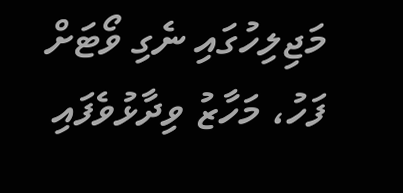މަޖިލިހުގައި ނެގި ވޯޓަށް ފަހު، މަހާޒު ވިދާޅުވެފައި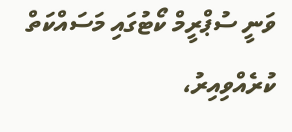ވަނީ ސުޕްރީމް ކޯޓުގައި މަސައްކަތް ކުރެއްވިއިރު،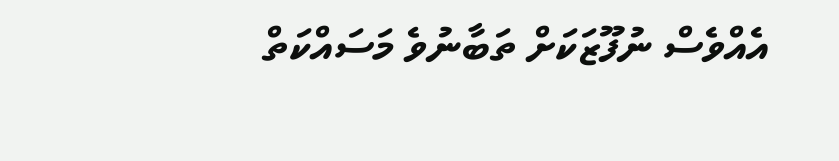އެއްވެސް ނުފޫޒަކަށް ތަބާނުވެ މަސައްކަތް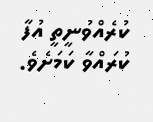ކުރެއްވުނީތީ އުފާ ކުރައްވާ ކަމަށެވެ.